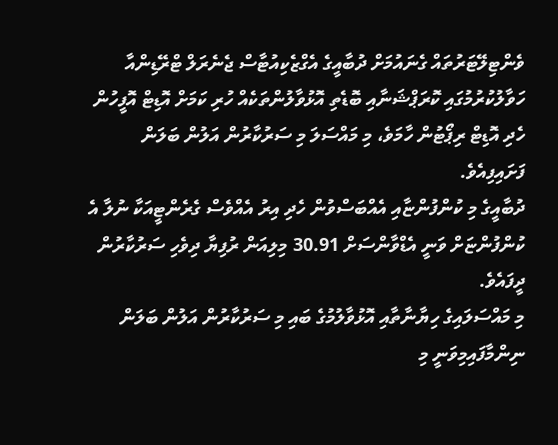ވެންޓިލޭޓަރުތައް ގެނައުމަށް ދުބާއީގެ އެގްޒެކިއުޓާސް ޖެނެރަލް ޓްރޭޑިންއާ ހަވާލުކުރުމުގައި ކޮރަޕްޝަނާއި ބޮޑެތި އޮޅުވާލުންތަކެއް ހުރި ކަމަށް އޮޑިޓް އޮފީހުން ހެދި އޮޑިޓް ރިޕޯޓުން ހާމަވެ، މި މައްސަލަ މި ސަރުކާރުން އަލުން ބަލަން ފަށައިފިއެވެ.
ދުބާއީގެ މި ކުންފުންޏާއި އެއްބަސްވުން ހެދި އިރު އެއްވެސް ގެރެންޓީއަކާ ނުލާ އެ ކުންފުންޏަށް ވަނީ އެޑްވާންސަށް 30.91 މިލިއަން ރުފިޔާ ދިވެހި ސަރުކާރުން ދީފައެވެ.
މި މައްސަލައިގެ ހިޔާނާތާއި އޮޅުވާލުމުގެ ބައި މި ސަރުކާރުން އަލުން ބަލަން ނިންމާފައިމިވަނީ މި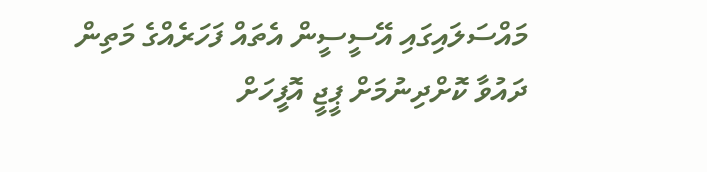މައްސަލައިގައި އޭސީސީން އެތައް ފަހަރެއްގެ މަތިން ދައުވާ ކޮށްދިނުމަށް ޕީޖީ އޮފީހަށް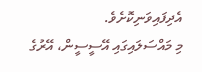އެދިފައިވަނިކޮށެވެ.
މި މައްސަލައިގައި އޭސީސީން، އޭރުގެ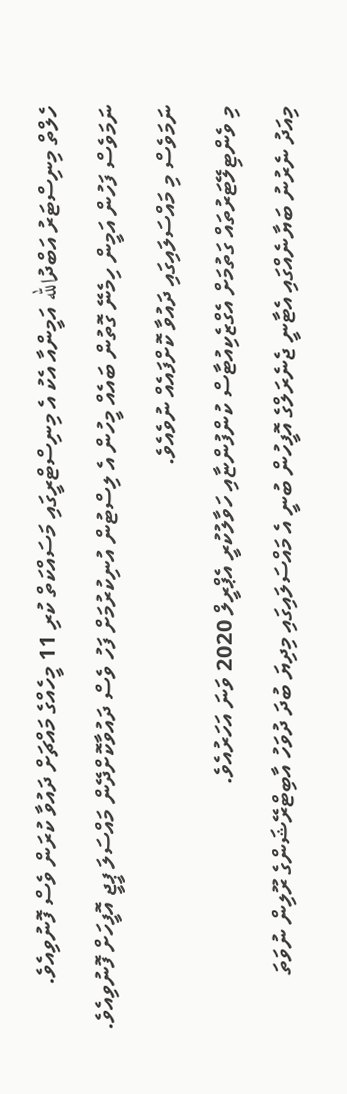ހެލްތް މިނިސްޓަރު އަބްދުالله އަމީންއާ އެކު އެ މިނިސްޓްރީގައި މަސައްކަތް ކުރި 11 މީހެއްގެ މައްޗަށް ދައުވާ ކުރަން ވެސް ފޮނުވިއެވެ. ނަމަވެސް ފަހުން އަމީން ހިމެނޭ ގޮތުން ބައެއް މީހުން އެ ލިސްޓުން އުނިކުރުމަށް ފަހު ވެސް ދައުވާކޮށްދޭން މައްސަލަ ޕީޖީ އޮފީހަށް ފޮނުވިއެވެ. ނަމަވެސް މި މައްސަލައިގައި ދައުވާ ކޮށްފައެއް ނުވެއެވެ.
މި ވެންޓިލޭޓަރުތައް ގަތުމަށް އެގްޒެކިއުޓާސް ކުންފުންޏާއި ހަވާލުކުރީ އެޕްރީލް 2020 ވަނަ އަހަރުއެވެ.
މިއަދު ނެރުނު ބަޔާނެއްގައި އެޓާނީ ޖެނެރަލްގެ އޮފީހުން ބުނީ އެ މައްސަލައިގައި މިދިޔަ ބުދަ ދުވަހު އާބިޓްރޭޝަންގެ ރޫލިން ނުވަތަ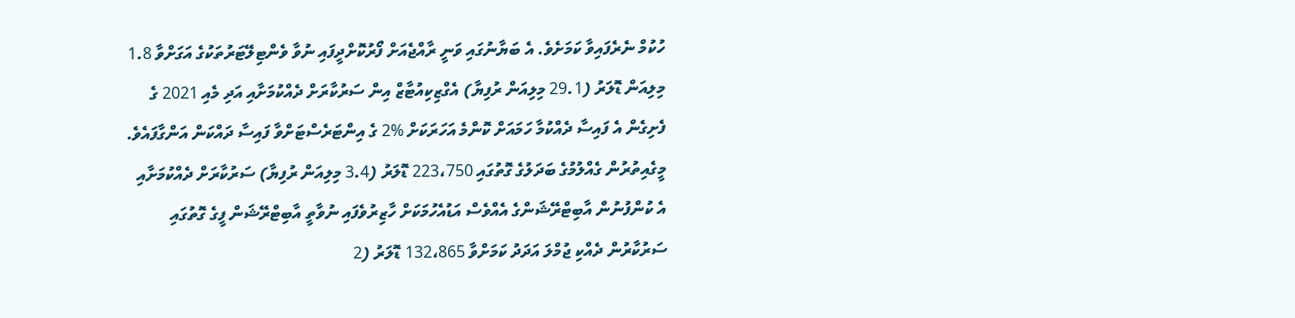ހުކުމް ނެރެފައިވާ ކަމަށެވެ. އެ ބަޔާނުގައި ވަނީ ރާއްޖެއަށް ފޯރުކޮށްދީފައި ނުވާ ވެންޓިލޭޓަރުތަކުގެ އަގަށްވާ 1.8 މިލިއަން ޑޮލަރު (29.1 މިލިއަން ރުފިޔާ) އެގްޒިކިއުޓާޒް އިން ސަރުކާރަށް ދެއްކުމަށާއި އަދި މެއި 2021 ގެ ފެށިގެން އެ ފައިސާ ދެއްކުމާ ހަމައަށް ކޮންމެ އަހަރަކަށް %2 ގެ އިންޓަރެސްޓަށްވާ ފައިސާ ދައްކަން އަންގާފައެވެ.
މީގެއިތުރުން ގެއްލުމުގެ ބަދަލުގެ ގޮތުގައި 223،750 ޑޮލަރު (3.4 މިލިއަން ރުފިޔާ) ސަރުކާރަށް ދެއްކުމަށާއި އެ ކުންފުނުން އާބިޓްރޭޝަންގެ އެއްވެސް އަޑުއެހުމަކަށް ހާޒިރުވެފައި ނުވާތީ އާބިޓްރޭޝަން ފީގެ ގޮތުގައި ސަރުކާރުން ދެއްކި ޖުމްލަ އަދަދު ކަމަށްވާ 132،865 ޑޮލަރު (2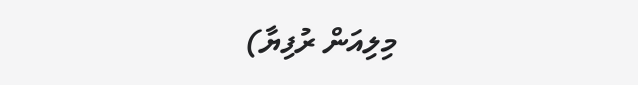މިލިއަން ރުފިޔާ)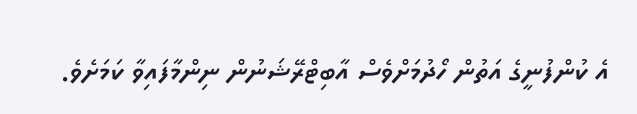އެ ކުންފުނީގެ އަތުން ހޯދުމަށްވެސް އާބިޓްރޭޝަނުން ނިންމާފައިވާ ކަމަށެވެ.